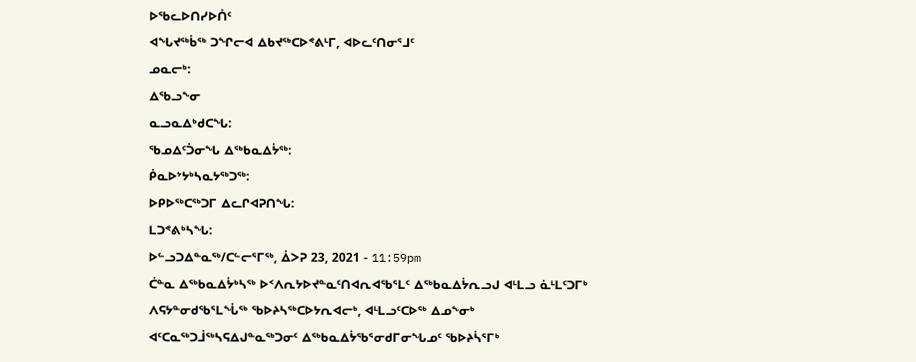ᐅᖃᓚᐅᑎᓯᐅᑏᑦ
ᐊᖓᔪᖅᑳᖅ ᑐᖏᓕᐊ ᐃᑲᔪᖅᑕᐅᕝᕕᒻᒥ, ᐊᐅᓚᑦᑎᓂᕐᒧᑦ
ᓄᓇᓕᒃ:
ᐃᖃᓗᖕᓂ
ᓇᓗᓇᐃᒃᑯᑕᖓ:
ᖃᓄᐃᑦᑑᓂᖓ ᐃᖅᑲᓇᐃᔮᖅ:
ᑮᓇᐅᔾᔭᒃᓴᓇᔭᖅᑐᖅ:
ᐅᑭᐅᖅᑕᖅᑐᒥ ᐃᓚᒋᐊᕈᑎᖓ:
ᒪᑐᕝᕕᒃᓴᖓ:
ᐅᓪᓗᑐᐃᓐᓇᖅ/ᑕᓪᓕᕐᒥᖅ, ᐄᐳᕈ 23, 2021 - 11:59pm
ᑖᓐᓇ ᐃᖅᑲᓇᐃᔮᒃᓴᖅ ᐅᑉᐱᕆᔭᐅᔪᓐᓇᑦᑎᐊᕆᐊᖃᕐᒪᑦ ᐃᖅᑲᓇᐃᔮᕆᓗᒍ ᐊᒻᒪᓗ ᓈᒻᒪᑦᑐᒥᒃ ᐱᕋᔭᓐᓂᑯᖃᕐᒪᖔᖅ ᖃᐅᔨᓴᖅᑕᐅᔭᕆᐊᓕᒃ, ᐊᒻᒪᓗᑦᑕᐅᖅ ᐃᓄᖕᓂᒃ ᐊᑦᑕᓇᖅᑐᒨᖅᓴᕋᐃᒍᓐᓇᖅᑐᓂᑦ ᐃᖅᑲᓇᐃᔮᖃᕐᓂᑯᒥᓂᖓᓄᑦ ᖃᐅᔨᓵᕐᒥᒃ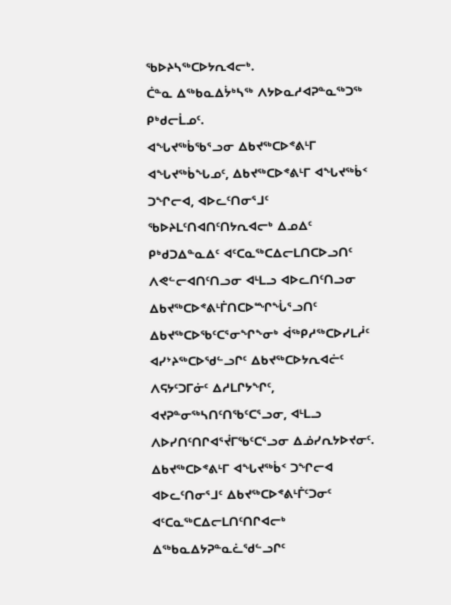ᖃᐅᔨᓴᖅᑕᐅᔭᕆᐊᓕᒃ.
ᑖᓐᓇ ᐃᖅᑲᓇᐃᔮᒃᓴᖅ ᐱᔭᐅᓇᓱᐊᕈᓐᓇᖅᑐᖅ ᑭᒃᑯᓕᒫᓄᑦ.
ᐊᖓᔪᖅᑳᖃᕐᓗᓂ ᐃᑲᔪᖅᑕᐅᕝᕕᒻᒥ ᐊᖓᔪᖅᑳᖓᓄᑦ, ᐃᑲᔪᖅᑕᐅᕝᕕᒻᒥ ᐊᖓᔪᖅᑳᑉ ᑐᖏᓕᐊ, ᐊᐅᓚᑦᑎᓂᕐᒧᑦ ᖃᐅᔨᒪᑦᑎᐊᑎᑦᑎᔭᕆᐊᓕᒃ ᐃᓄᐃᑦ ᑭᒃᑯᑐᐃᓐᓇᐃᑦ ᐊᑦᑕᓇᖅᑕᐃᓕᒪᑎᑕᐅᓗᑎᑦ ᐱᕙᓪᓕᐊᑎᑦᑎᓗᓂ ᐊᒻᒪᓗ ᐊᐅᓚᑎᑦᑎᓗᓂ ᐃᑲᔪᖅᑕᐅᕝᕕᒻᒦᑎᑕᐅᙱᖔᕐᓗᑎᑦ ᐃᑲᔪᖅᑕᐅᖃᑦᑕᕐᓂᖏᖕᓂᒃ ᐋᖅᑭᓱᖅᑕᐅᓯᒪᓲᑦ ᐊᓯᔾᔨᖅᑕᐅᖁᓪᓗᒋᑦ ᐃᑲᔪᖅᑕᐅᔭᕆᐊᓖᑦ ᐱᕋᔭᑦᑐᒥᓃᑦ ᐃᓱᒪᒋᔭᖏᑦ, ᐊᔪᕈᓐᓂᖅᓴᑎᑦᑎᖃᑦᑕᕐᓗᓂ, ᐊᒻᒪᓗ ᐱᐅᓯᑎᑦᑎᒋᐊᕐᔫᒥᖃᑦᑕᕐᓗᓂ ᐃᓅᓯᕆᔭᐅᔪᓂᑦ. ᐃᑲᔪᖅᑕᐅᕝᕕᒻᒥ ᐊᖓᔪᖅᑳᑉ ᑐᖏᓕᐊ ᐊᐅᓚᑦᑎᓂᕐᒧᑦ ᐃᑲᔪᖅᑕᐅᕝᕕᒻᒦᑦᑐᓂᑦ ᐊᑦᑕᓇᖅᑕᐃᓕᒪᑎᑦᑎᒋᐊᓕᒃ ᐃᖅᑲᓇᐃᔭᕈᓐᓇᓛᖁᓪᓗᒋᑦ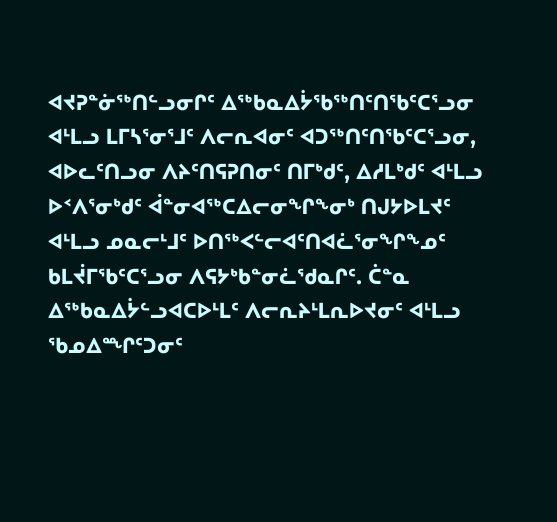ᐊᔪᕈᓐᓃᖅᑎᓪᓗᓂᒋᑦ ᐃᖅᑲᓇᐃᔮᖃᖅᑎᑦᑎᖃᑦᑕᕐᓗᓂ ᐊᒻᒪᓗ ᒪᒥᓴᕐᓂᕐᒧᑦ ᐱᓕᕆᐊᓂᑦ ᐊᑐᖅᑎᑦᑎᖃᑦᑕᕐᓗᓂ, ᐊᐅᓚᑦᑎᓗᓂ ᐱᔨᑦᑎᕋᕈᑎᓂᑦ ᑎᒥᒃᑯᑦ, ᐃᓱᒪᒃᑯᑦ ᐊᒻᒪᓗ ᐅᑉᐱᕐᓂᒃᑯᑦ ᐋᓐᓂᐊᖅᑕᐃᓕᓂᖏᖕᓂᒃ ᑎᒍᔭᐅᒪᔪᑦ ᐊᒻᒪᓗ ᓄᓇᓕᒻᒧᑦ ᐅᑎᖅᐸᓪᓕᐊᑦᑎᐊᓛᕐᓂᖏᖕᓄᑦ ᑲᒪᔫᒥᖃᑦᑕᕐᓗᓂ ᐱᕋᔭᒃᑲᓐᓂᓛᖁᓇᒋᑦ. ᑖᓐᓇ ᐃᖅᑲᓇᐃᔮᓪᓗᐊᑕᐅᒻᒪᑦ ᐱᓕᕆᔨᒻᒪᕆᐅᔪᓂᑦ ᐊᒻᒪᓗ ᖃᓄᐃᙱᑦᑐᓂᑦ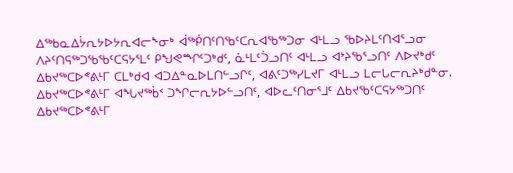ᐃᖅᑲᓇᐃᔮᕆᔭᐅᔭᕆᐊᓕᖕᓂᒃ ᐋᖅᑮᑎᑦᑎᖃᑦᑕᕆᐊᖃᖅᑐᓂ ᐊᒻᒪᓗ ᖃᐅᔨᒪᑦᑎᐊᕐᓗᓂ ᐱᔨᑦᑎᕋᖅᑐᖃᖃᑦᑕᕋᔭᕐᒪᑦ ᑭᖑᕙᙱᑦᑐᒃᑯᑦ, ᓈᒻᒪᑦᑑᓗᑎᑦ ᐊᒻᒪᓗ ᐊᔾᔨᖃᕐᓗᑎᑦ ᐱᐅᔪᒃᑯᑦ ᐃᑲᔪᖅᑕᐅᕝᕕᒻᒥ ᑕᒪᒃᑯᐊ ᐊᑐᐃᓐᓇᐅᒪᑎᓪᓗᒋᑦ, ᐊᕕᑦᑐᖅᓯᒪᔪᒥ ᐊᒻᒪᓗ ᒪᓕᒐᓕᕆᔨᒃᑯᓐᓂ.
ᐃᑲᔪᖅᑕᐅᕝᕕᒻᒥ ᐊᖓᔪᖅᑳᑉ ᑐᖏᓕᕆᔭᐅᓪᓗᑎᑦ, ᐊᐅᓚᑦᑎᓂᕐᒧᑦ ᐃᑲᔪᖃᑦᑕᕋᔭᖅᑐᑎᑦ ᐃᑲᔪᖅᑕᐅᕝᕕᒻᒥ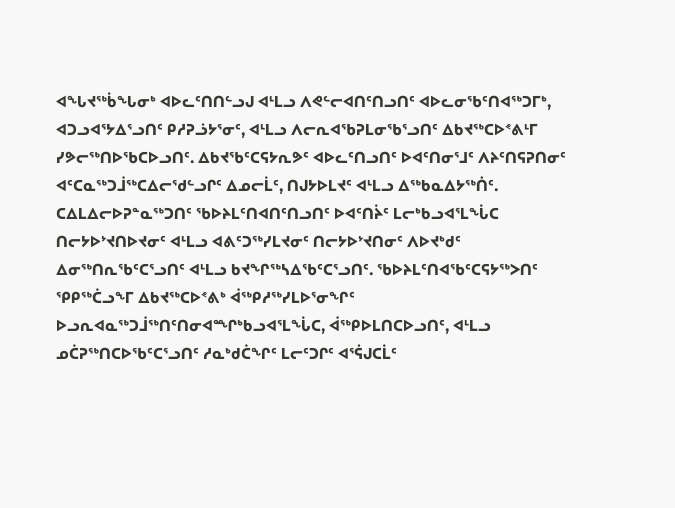ᐊᖓᔪᖅᑳᖓᓂᒃ ᐊᐅᓚᑦᑎᑎᓪᓗᒍ ᐊᒻᒪᓗ ᐱᕙᓪᓕᐊᑎᑦᑎᓗᑎᑦ ᐊᐅᓚᓂᖃᑦᑎᐊᖅᑐᒥᒃ, ᐊᑐᓗᐊᕐᔭᐃᕐᓗᑎᑦ ᑭᓱᕈᓘᔭᕐᓂᑦ, ᐊᒻᒪᓗ ᐱᓕᕆᐊᖃᕈᒪᓂᖃᕐᓗᑎᑦ ᐃᑲᔪᖅᑕᐅᕝᕕᒻᒥ ᓯᕗᓕᖅᑎᐅᖃᑕᐅᓗᑎᑦ. ᐃᑲᔪᖃᑦᑕᕋᔭᕆᕗᑦ ᐊᐅᓚᑦᑎᓗᑎᑦ ᐅᐊᑦᑎᓂᕐᒧᑦ ᐱᔨᑦᑎᕋᕈᑎᓂᑦ ᐊᑦᑕᓇᖅᑐᒨᖅᑕᐃᓕᖁᓪᓗᒋᑦ ᐃᓄᓕᒫᑦ, ᑎᒍᔭᐅᒪᔪᑦ ᐊᒻᒪᓗ ᐃᖅᑲᓇᐃᔭᖅᑏᑦ. ᑕᐃᒪᐃᓕᐅᕈᓐᓇᖅᑐᑎᑦ ᖃᐅᔨᒪᑦᑎᐊᑎᑦᑎᓗᑎᑦ ᐅᐊᑦᑎᔩᑦ ᒪᓕᒃᑲᓗᐊᕐᒪᖔᑕ ᑎᓕᔭᐅᔾᔪᑎᐅᔪᓂᑦ ᐊᒻᒪᓗ ᐊᕕᑦᑐᖅᓯᒪᔪᓂᑦ ᑎᓕᔭᐅᔾᔪᑎᓂᑦ ᐱᐅᔪᒃᑯᑦ ᐃᓂᖅᑎᕆᖃᑦᑕᕐᓗᑎᑦ ᐊᒻᒪᓗ ᑲᔪᖏᖅᓴᐃᖃᑦᑕᕐᓗᑎᑦ. ᖃᐅᔨᒪᑦᑎᐊᖃᑦᑕᕋᔭᖅᐳᑎᑦ ᕿᑭᖅᑖᓗᖕᒥ ᐃᑲᔪᖅᑕᐅᕝᕕᒃ ᐋᖅᑭᓱᖅᓯᒪᐅᕐᓂᖏᑦ ᐅᓗᕆᐊᓇᖅᑐᒨᖅᑎᑦᑎᓂᐊᙱᒃᑲᓗᐊᕐᒪᖔᑕ, ᐋᖅᑭᐅᒪᑎᑕᐅᓗᑎᑦ, ᐊᒻᒪᓗ ᓄᑖᕈᖅᑎᑕᐅᖃᑦᑕᕐᓗᑎᑦ ᓱᓇᒃᑯᑖᖏᑦ ᒪᓕᑦᑐᒋᑦ ᐊᕐᕌᒍᑕᒫᑦ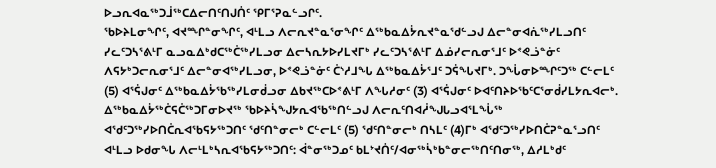ᐅᓗᕆᐊᓇᖅᑐᒨᖅᑕᐃᓕᑎᑦᑎᒍᑏᑦ ᕿᒥᕐᕈᓇᓪᓗᒋᑦ.
ᖃᐅᔨᒪᓂᖏᑦ, ᐊᔪᙱᓐᓂᖏᑦ, ᐊᒻᒪᓗ ᐱᓕᕆᔪᓐᓇᕐᓂᖏᑦ ᐃᖅᑲᓇᐃᔮᕆᔪᓐᓇᖁᓪᓗᒍ ᐃᓕᓐᓂᐊᕇᖅᓯᒪᓗᑎᑦ ᓯᓚᑦᑐᓴᕐᕕᒻᒥ ᓇᓗᓇᐃᒃᑯᑕᖅᑖᖅᓯᒪᓗᓂ ᐃᓕᓴᕆᔭᐅᓯᒪᔪᒥᒃ ᓯᓚᑦᑐᓴᕐᕕᒻᒥ ᐃᓅᓯᓕᕆᓂᕐᒧᑦ ᐅᕝᕙᓘᓐᓃᑦ ᐱᕋᔭᒃᑐᓕᕆᓂᕐᒧᑦ ᐃᓕᓐᓂᐊᖅᓯᒪᓗᓂ, ᐅᕝᕙᓘᓐᓃᑦ ᑖᔅᓱᒧᖓ ᐃᖅᑲᓇᐃᔮᕐᒧᑦ ᑐᕌᖓᔪᒥᒃ. ᑐᖔᓂᐅᙱᑦᑐᖅ ᑕᓪᓕᒪᑦ (5) ᐊᕐᕌᒍᓂᑦ ᐃᖅᑲᓇᐃᔮᖃᖅᓯᒪᓂᑰᓗᓂ ᐃᑲᔪᖅᑕᐅᕝᕕᒻᒥ ᐱᖓᓱᓂᑦ (3) ᐊᕐᕌᒍᓂᑦ ᐅᐊᑦᑎᔨᐅᖃᑦᑕᕐᓂᑰᓯᒪᔭᕆᐊᓕᒃ. ᐃᖅᑲᓇᐃᔮᖅᑖᕋᑖᖅᑐᒥᓂᐅᔪᖅ ᖃᐅᔨᓵᖑᔭᕆᐊᖃᖅᑎᓪᓗᒍ ᐱᓕᕆᑦᑎᐊᓲᖑᒐᓗᐊᕐᒪᖔᖅ ᐊᖁᑦᑐᖅᓯᐅᑎᑖᕆᐊᖃᕋᔭᖅᑐᑎᑦ ᖁᑦᑎᓐᓂᓕᒃ ᑕᓪᓕᒪᑦ (5) ᖁᑦᑎᓐᓂᓕᒃ ᑎᓴᒪᑦ (4)ᒥᒃ ᐊᖁᑦᑐᖅᓯᐅᑎᑖᕈᓐᓇᕐᓗᑎᑦ ᐊᒻᒪᓗ ᐅᑯᓂᖓ ᐱᓕᒻᒪᒃᓴᕆᐊᖃᕋᔭᖅᑐᑎᑦ: ᐋᓐᓂᖅᑐᓄᑦ ᑲᒪᔾᔪᑏᑦ/ᐊᓂᖅᓵᒃᑲᓐᓂᓕᖅᑎᑦᑎᓂᖅ, ᐃᓱᒪᒃᑯᑦ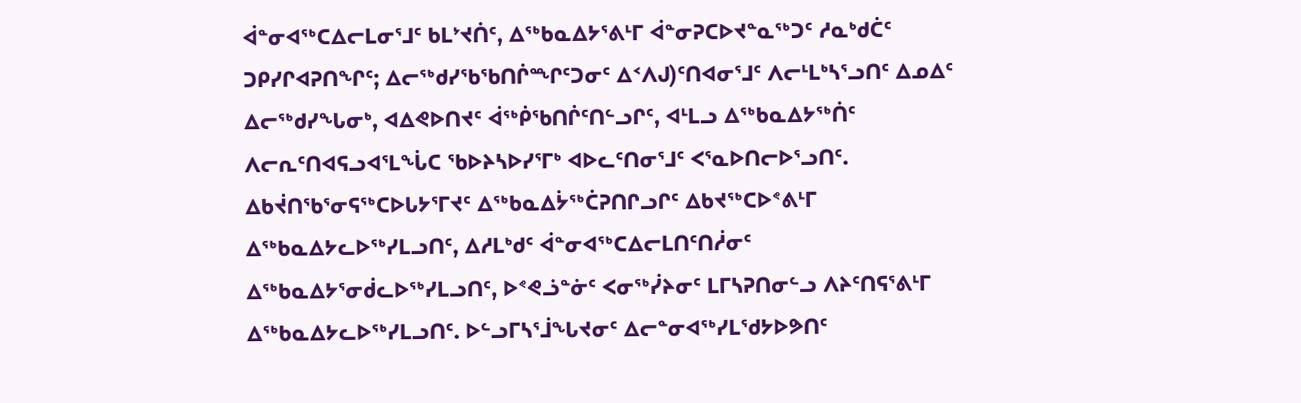ᐋᓐᓂᐊᖅᑕᐃᓕᒪᓂᕐᒧᑦ ᑲᒪᔾᔪᑏᑦ, ᐃᖅᑲᓇᐃᔭᕐᕕᒻᒥ ᐋᓐᓂᕈᑕᐅᔪᓐᓇᖅᑐᑦ ᓱᓇᒃᑯᑖᑦ ᑐᑭᓯᒋᐊᕈᑎᖏᑦ; ᐃᓕᖅᑯᓯᖃᖃᑎᒌᙱᑦᑐᓂᑦ ᐃᑉᐱᒍ)ᑦᑎᐊᓂᕐᒧᑦ ᐱᓕᒻᒪᒃᓴᕐᓗᑎᑦ ᐃᓄᐃᑦ ᐃᓕᖅᑯᓯᖓᓂᒃ, ᐊᐃᕙᐅᑎᔪᑦ ᐋᖅᑮᖃᑎᒌᑦᑎᓪᓗᒋᑦ, ᐊᒻᒪᓗ ᐃᖅᑲᓇᐃᔭᖅᑏᑦ ᐱᓕᕆᑦᑎᐊᕋᓗᐊᕐᒪᖔᑕ ᖃᐅᔨᓴᐅᓯᕐᒥᒃ ᐊᐅᓚᑦᑎᓂᕐᒧᑦ ᐸᕐᓇᐅᑎᓕᐅᕐᓗᑎᑦ.
ᐃᑲᔫᑎᖃᕐᓂᕋᖅᑕᐅᒐᔭᕐᒥᔪᑦ ᐃᖅᑲᓇᐃᔮᖅᑖᕈᑎᒋᓗᒋᑦ ᐃᑲᔪᖅᑕᐅᕝᕕᒻᒥ ᐃᖅᑲᓇᐃᔭᓚᐅᖅᓯᒪᓗᑎᑦ, ᐃᓱᒪᒃᑯᑦ ᐋᓐᓂᐊᖅᑕᐃᓕᒪᑎᑦᑎᓲᓂᑦ ᐃᖅᑲᓇᐃᔭᕐᓂᑰᓚᐅᖅᓯᒪᓗᑎᑦ, ᐅᕝᕙᓘᓐᓃᑦ ᐸᓂᖅᓰᔨᓂᑦ ᒪᒥᓴᕈᑎᓂᓪᓗ ᐱᔨᑦᑎᕋᕐᕕᒻᒥ ᐃᖅᑲᓇᐃᔭᓚᐅᖅᓯᒪᓗᑎᑦ. ᐅᓪᓗᒥᓴᕐᒨᖓᔪᓂᑦ ᐃᓕᓐᓂᐊᖅᓯᒪᖁᔭᐅᕗᑎᑦ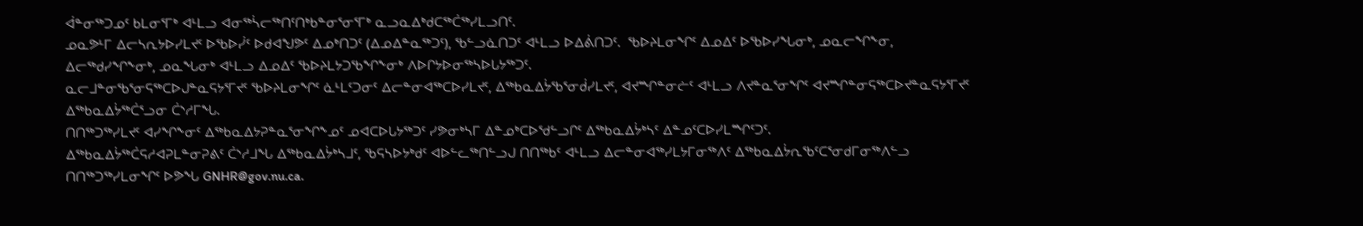ᐋᓐᓂᖅᑐᓄᑦ ᑲᒪᓂᕐᒥᒃ ᐊᒻᒪᓗ ᐊᓂᖅᓵᓕᖅᑎᑦᑎᒃᑲᓐᓂᕐᓂᕐᒥᒃ ᓇᓗᓇᐃᒃᑯᑕᖅᑖᖅᓯᒪᓗᑎᑦ.
ᓄᓇᕗᒻᒥ ᐃᓕᓴᕆᔭᐅᓯᒪᔪᑦ ᐅᖃᐅᓰᑦ ᐅᑯᐊᖑᕗᑦ ᐃᓄᒃᑎᑐᑦ (ᐃᓄᐃᓐᓇᖅᑐᑦ), ᖃᓪᓗᓈᑎᑐᑦ ᐊᒻᒪᓗ ᐅᐃᕖᑎᑐᑦ.  ᖃᐅᔨᒪᓂᖏᑦ ᐃᓄᐃᑦ ᐅᖃᐅᓯᖓᓂᒃ, ᓄᓇᓕᖏᖕᓂ, ᐃᓕᖅᑯᓯᖏᖕᓂᒃ, ᓄᓇᖓᓂᒃ ᐊᒻᒪᓗ ᐃᓄᐃᑦ ᖃᐅᔨᒪᔭᑐᖃᖏᖕᓂᒃ ᐱᐅᒋᔭᐅᓂᖅᓴᐅᒐᔭᖅᑐᑦ.
ᓇᓕᒧᓐᓂᖃᕐᓂᕋᖅᑕᐅᒍᓐᓇᕋᔭᕐᒥᔪᑦ ᖃᐅᔨᒪᓂᖏᑦ ᓈᒻᒪᑦᑐᓂᑦ ᐃᓕᓐᓂᐊᖅᑕᐅᓯᒪᔪᑦ, ᐃᖅᑲᓇᐃᔮᖃᕐᓂᑰᓯᒪᔪᑦ, ᐊᔪᙱᓐᓂᓖᑦ ᐊᒻᒪᓗ ᐱᔪᓐᓇᕐᓂᖏᑦ ᐊᔪᙱᓐᓂᕋᖅᑕᐅᔪᓐᓇᕋᔭᕐᒥᔪᑦ ᐃᖅᑲᓇᐃᔮᖅᑖᕐᓗᓂ ᑖᔅᓱᒥᖓ.
ᑎᑎᖅᑐᖅᓯᒪᔪᑦ ᐊᓯᖏᖕᓂᑦ ᐃᖅᑲᓇᐃᔭᕈᓐᓇᕐᓂᖏᖕᓄᑦ ᓄᐊᑕᐅᒐᔭᖅᑐᑦ ᓯᕗᓂᒃᓴᒥ ᐃᓐᓄᒃᑕᐅᖁᓪᓗᒋᑦ ᐃᖅᑲᓇᐃᔮᒃᓴᑦ ᐃᓐᓄᑦᑕᐅᓯᒪᙱᑦᑐᑦ.
ᐃᖅᑲᓇᐃᔮᖅᑖᕋᓱᐊᕈᒪᓐᓂᕈᕕᑦ ᑖᔅᓱᒧᖓ ᐃᖅᑲᓇᐃᔮᒃᓴᒧᑦ, ᖃᕋᓴᐅᔭᒃᑯᑦ ᐊᐅᓪᓚᖅᑎᓪᓗᒍ ᑎᑎᖅᑲᑦ ᐊᒻᒪᓗ ᐃᓕᓐᓂᐊᖅᓯᒪᔭᒥᓂᖅᐱᑦ ᐃᖅᑲᓇᐃᔮᕆᖃᑦᑕᕐᓂᑯᒥᓂᖅᐱᓪᓗ ᑎᑎᖅᑐᖅᓯᒪᓂᖏᑦ ᐅᕗᖓ GNHR@gov.nu.ca.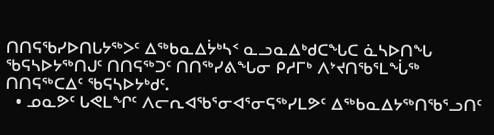ᑎᑎᕋᖃᓯᐅᑎᒐᔭᖅᐳᑦ ᐃᖅᑲᓇᐃᔮᒃᓴᑉ ᓇᓗᓇᐃᒃᑯᑕᖓᑕ ᓈᓴᐅᑎᖓ ᖃᕋᓴᐅᔭᖅᑎᒍᑦ ᑎᑎᕋᖅᑐᑦ ᑎᑎᖅᓯᕕᖓᓂ ᑭᓱᒥᒃ ᐱᔾᔪᑎᖃᕐᒪᖔᖅ ᑎᑎᕋᖅᑕᐃᑦ ᖃᕋᓴᐅᔭᒃᑯᑦ.
  • ᓄᓇᕗᑦ ᒐᕙᒪᖏᑦ ᐱᓕᕆᐊᖃᕐᓂᐊᕐᓂᕋᖅᓯᒪᕗᑦ ᐃᖅᑲᓇᐃᔭᖅᑎᖃᕐᓗᑎᑦ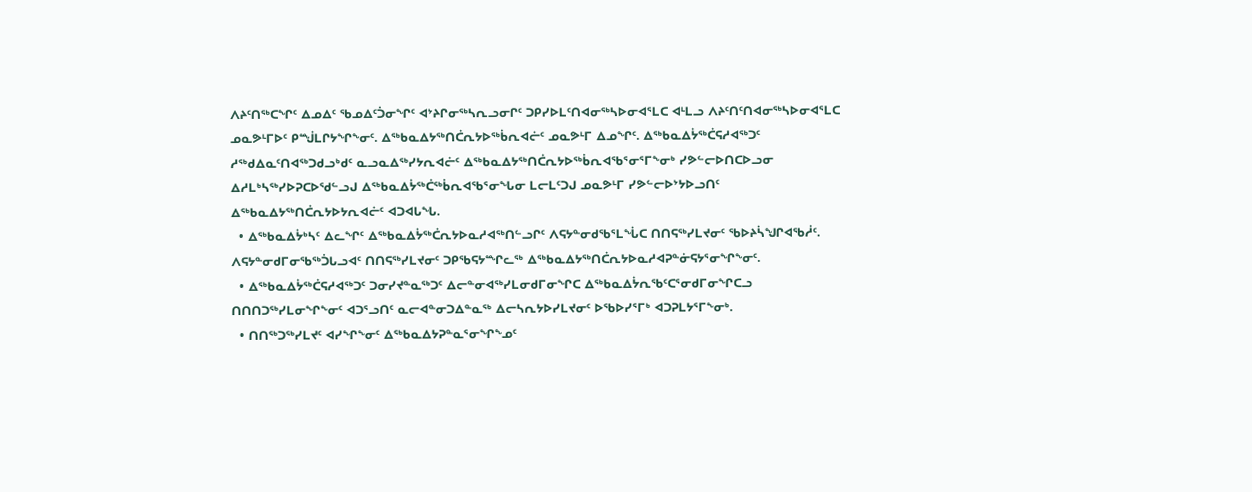ᐱᔨᑦᑎᖅᑕᖏᑦ ᐃᓄᐃᑦ ᖃᓄᐃᑦᑑᓂᖏᑦ ᐊᔾᔨᒋᓂᖅᓴᕆᓗᓂᒋᑦ ᑐᑭᓯᐅᒪᑦᑎᐊᓂᖅᓴᐅᓂᐊᕐᒪᑕ ᐊᒻᒪᓗ ᐱᔨᑦᑎᑦᑎᐊᓂᖅᓴᐅᓂᐊᕐᒪᑕ ᓄᓇᕗᒻᒥᐅᑦ ᑭᙴᒪᒋᔭᖏᖕᓂᑦ. ᐃᖅᑲᓇᐃᔭᖅᑎᑖᕆᔭᐅᖅᑳᕆᐊᓖᑦ ᓄᓇᕗᒻᒥ ᐃᓄᖏᑦ. ᐃᖅᑲᓇᐃᔮᖅᑖᕋᓱᐊᖅᑐᑦ ᓱᖅᑯᐃᓇᑦᑎᐊᖅᑐᑯᓗᒃᑯᑦ ᓇᓗᓇᐃᖅᓯᔭᕆᐊᓖᑦ ᐃᖅᑲᓇᐃᔭᖅᑎᑖᕆᔭᐅᖅᑳᕆᐊᖃᕐᓂᕐᒥᖕᓂᒃ ᓯᕗᓪᓕᐅᑎᑕᐅᓗᓂ ᐃᓱᒪᒃᓴᖅᓯᐅᕈᑕᐅᖁᓪᓗᒍ ᐃᖅᑲᓇᐃᔮᖅᑖᖅᑳᕆᐊᖃᕐᓂᖓᓂ ᒪᓕᒪᑦᑐᒍ ᓄᓇᕗᒻᒥ ᓯᕗᓪᓕᐅᔾᔭᐅᓗᑎᑦ ᐃᖅᑲᓇᐃᔭᖅᑎᑖᕆᔭᐅᔭᕆᐊᓖᑦ ᐊᑐᐊᒐᖓ.
  • ᐃᖅᑲᓇᐃᔮᒃᓴᑦ ᐃᓚᖏᑦ ᐃᖅᑲᓇᐃᔮᖅᑖᕆᔭᐅᓇᓱᐊᖅᑎᓪᓗᒋᑦ ᐱᕋᔭᓐᓂᑯᖃᕐᒪᖔᑕ ᑎᑎᕋᖅᓯᒪᔪᓂᑦ ᖃᐅᔨᓵᖑᒋᐊᖃᓲᑦ. ᐱᕋᔭᓐᓂᑯᒥᓂᖃᖅᑑᒐᓗᐊᑦ ᑎᑎᕋᖅᓯᒪᔪᓂᑦ ᑐᑭᖃᕋᔭᙱᓚᖅ ᐃᖅᑲᓇᐃᔭᖅᑎᑖᕆᔭᐅᓇᓱᐊᕈᓐᓃᕋᔭᕐᓂᖏᖕᓂᑦ.
  • ᐃᖅᑲᓇᐃᔮᖅᑖᕋᓱᐊᖅᑐᑦ ᑐᓂᓯᔪᓐᓇᖅᑐᑦ ᐃᓕᓐᓂᐊᖅᓯᒪᓂᑯᒥᓂᖏᑕ ᐃᖅᑲᓇᐃᔮᕆᖃᑦᑕᕐᓂᑯᒥᓂᖏᑕᓗ ᑎᑎᑎᑐᖅᓯᒪᓂᖏᖕᓂᑦ ᐊᑐᕐᓗᑎᑦ ᓇᓕᐊᓐᓂᑐᐃᓐᓇᖅ ᐃᓕᓴᕆᔭᐅᓯᒪᔪᓂᑦ ᐅᖃᐅᓯᕐᒥᒃ ᐊᑐᕈᒪᔭᕐᒥᖕᓂᒃ.
  • ᑎᑎᖅᑐᖅᓯᒪᔪᑦ ᐊᓯᖏᖕᓂᑦ ᐃᖅᑲᓇᐃᔭᕈᓐᓇᕐᓂᖏᖕᓄᑦ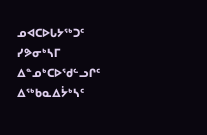ᓄᐊᑕᐅᒐᔭᖅᑐᑦ ᓯᕗᓂᒃᓴᒥ ᐃᓐᓄᒃᑕᐅᖁᓪᓗᒋᑦ ᐃᖅᑲᓇᐃᔮᒃᓴᑦ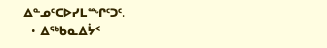ᐃᓐᓄᑦᑕᐅᓯᒪᙱᑦᑐᑦ.
  • ᐃᖅᑲᓇᐃᔮᑉ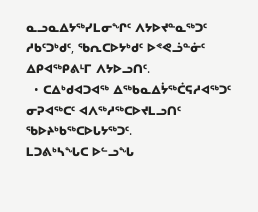ᓇᓗᓇᐃᔭᖅᓯᒪᓂᖏᑦ ᐱᔭᐅᔪᓐᓇᖅᑐᑦ ᓱᑲᑦᑐᒃᑯᑦ, ᖃᕆᑕᐅᔭᒃᑯᑦ ᐅᕝᕙᓘᓐᓃᑦ ᐃᑭᐊᖅᑭᕕᒻᒥ ᐱᔭᐅᓗᑎᑦ.
  • ᑕᐃᒃᑯᐊᑐᐊᖅ ᐃᖅᑲᓇᐃᔮᖅᑖᕋᓱᐊᖅᑐᑦ ᓂᕈᐊᖅᑕᑦ ᐊᐱᖅᓱᖅᑕᐅᔪᒪᓗᑎᑦ ᖃᐅᔨᒃᑲᖅᑕᐅᒐᔭᖅᑐᑦ.
ᒪᑐᕕᒃᓴᖓᑕ ᐅᓪᓗᖓ